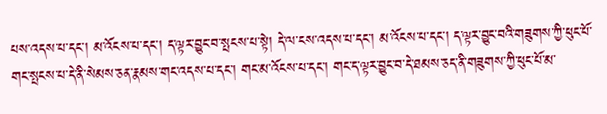པས་འདས་པ་དང་། མ་འོངས་པ་དང་། ད་ལྟར་བྱུང་བ་སྤངས་པ་སྟེ། དེ་ལ་ངས་འདས་པ་དང་། མ་འོངས་པ་དང་། ད་ལྟར་བྱུང་བའི་གཟུགས་ཀྱི་ཕུང་པོ་གང་སྤངས་པ་དེ་ནི་སེམས་ཅན་རྣམས་གང་འདས་པ་དང་། གང་མ་འོངས་པ་དང་། གང་ད་ལྟར་བྱུང་བ་དེ་ཐམས་ཅད་ནི་གཟུགས་ཀྱི་ཕུང་པོ་མ་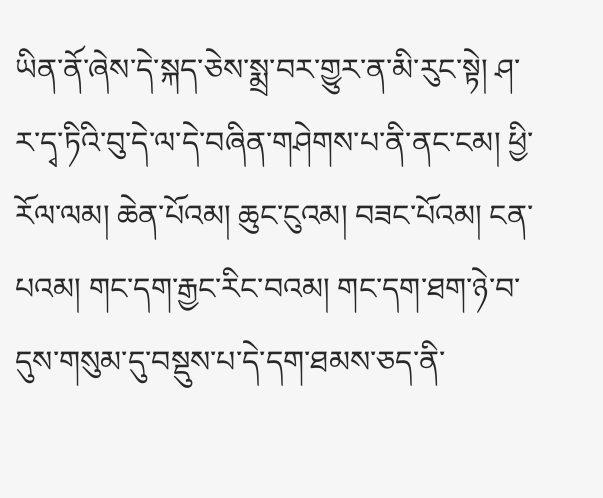ཡིན་ནོ་ཞེས་དེ་སྐད་ཅེས་སྨྲ་བར་གྱུར་ན་མི་རུང་སྟེ། ཤ་ར་དྭ་ཏིའི་བུ་དེ་ལ་དེ་བཞིན་གཤེགས་པ་ནི་ནང་ངམ། ཕྱི་རོལ་ལམ། ཆེན་པོའམ། ཆུང་ངུའམ། བཟང་པོའམ། ངན་པའམ། གང་དག་རྒྱང་རིང་བའམ། གང་དག་ཐག་ཉེ་བ་དུས་གསུམ་དུ་བསྡུས་པ་དེ་དག་ཐམས་ཅད་ནི་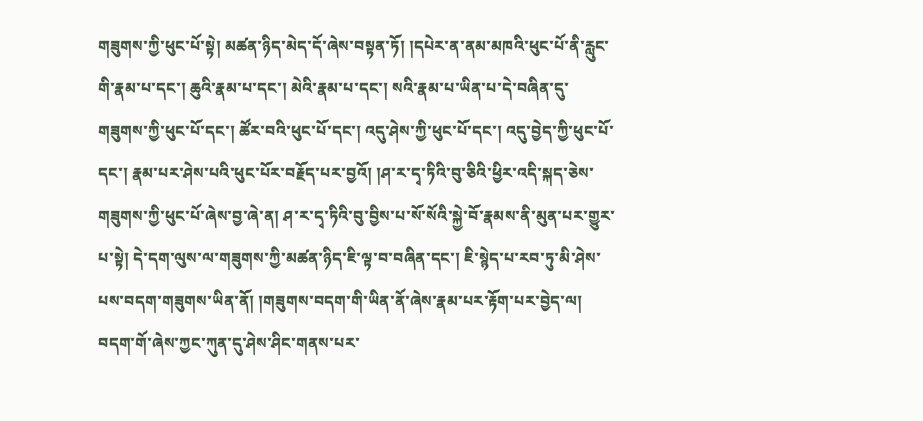གཟུགས་ཀྱི་ཕུང་པོ་སྟེ། མཚན་ཉིད་མེད་དོ་ཞེས་བསྟན་ཏོ། །དཔེར་ན་ནམ་མཁའི་ཕུང་པོ་ནི་རླུང་གི་རྣམ་པ་དང་། ཆུའི་རྣམ་པ་དང་། མེའི་རྣམ་པ་དང་། སའི་རྣམ་པ་ཡིན་པ་དེ་བཞིན་དུ་གཟུགས་ཀྱི་ཕུང་པོ་དང་། ཚོར་བའི་ཕུང་པོ་དང་། འདུ་ཤེས་ཀྱི་ཕུང་པོ་དང་། འདུ་བྱེད་ཀྱི་ཕུང་པོ་དང་། རྣམ་པར་ཤེས་པའི་ཕུང་པོར་བརྗོད་པར་བྱའོ། །ཤ་ར་དྭ་ཏིའི་བུ་ཅིའི་ཕྱིར་འདི་སྐད་ཅེས་གཟུགས་ཀྱི་ཕུང་པོ་ཞེས་བྱ་ཞེ་ན། ཤ་ར་དྭ་ཏིའི་བུ་བྱིས་པ་སོ་སོའི་སྐྱེ་བོ་རྣམས་ནི་མུན་པར་གྱུར་པ་སྟེ། དེ་དག་ལུས་ལ་གཟུགས་ཀྱི་མཚན་ཉིད་ཇི་ལྟ་བ་བཞིན་དང་། ཇི་སྙེད་པ་རབ་ཏུ་མི་ཤེས་པས་བདག་གཟུགས་ཡིན་ནོ། །གཟུགས་བདག་གི་ཡིན་ནོ་ཞེས་རྣམ་པར་རྟོག་པར་བྱེད་ལ། བདག་གོ་ཞེས་ཀྱང་ཀུན་དུ་ཤེས་ཤིང་གནས་པར་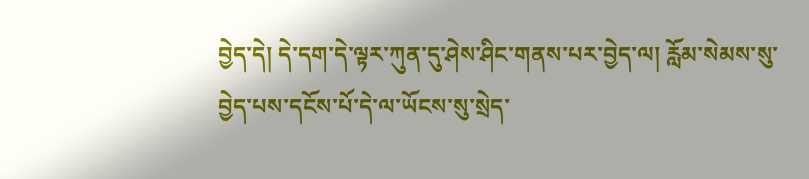བྱེད་དེ། དེ་དག་དེ་ལྟར་ཀུན་དུ་ཤེས་ཤིང་གནས་པར་བྱེད་ལ། རློམ་སེམས་སུ་བྱེད་པས་དངོས་པོ་དེ་ལ་ཡོངས་སུ་སྲེད་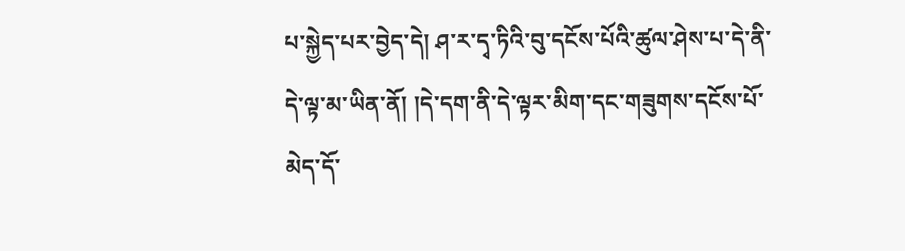པ་སྐྱེད་པར་བྱེད་དེ། ཤ་ར་དྭ་ཏིའི་བུ་དངོས་པོའི་ཚུལ་ཤེས་པ་དེ་ནི་དེ་ལྟ་མ་ཡིན་ནོ། །དེ་དག་ནི་དེ་ལྟར་མིག་དང་གཟུགས་དངོས་པོ་མེད་དོ་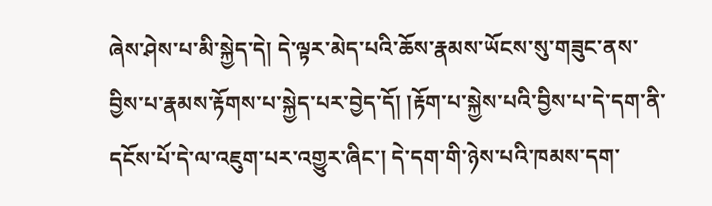ཞེས་ཤེས་པ་མི་སྐྱེད་དེ། དེ་ལྟར་མེད་པའི་ཆོས་རྣམས་ཡོངས་སུ་གཟུང་ནས་བྱིས་པ་རྣམས་རྟོགས་པ་སྐྱེད་པར་བྱེད་དོ། །རྟོག་པ་སྐྱེས་པའི་བྱིས་པ་དེ་དག་ནི་དངོས་པོ་དེ་ལ་འཇུག་པར་འགྱུར་ཞིང་། དེ་དག་གི་ཉེས་པའི་ཁམས་དག་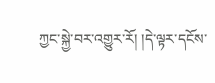ཀྱང་སྐྱེ་བར་འགྱུར་རོ། །དེ་ལྟར་དངོས་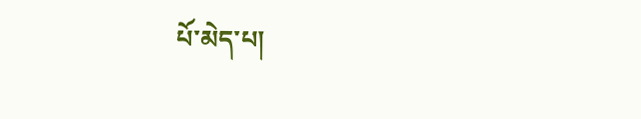པོ་མེད་པ།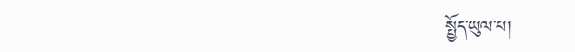སྤྱོད་ཡུལ་པ།